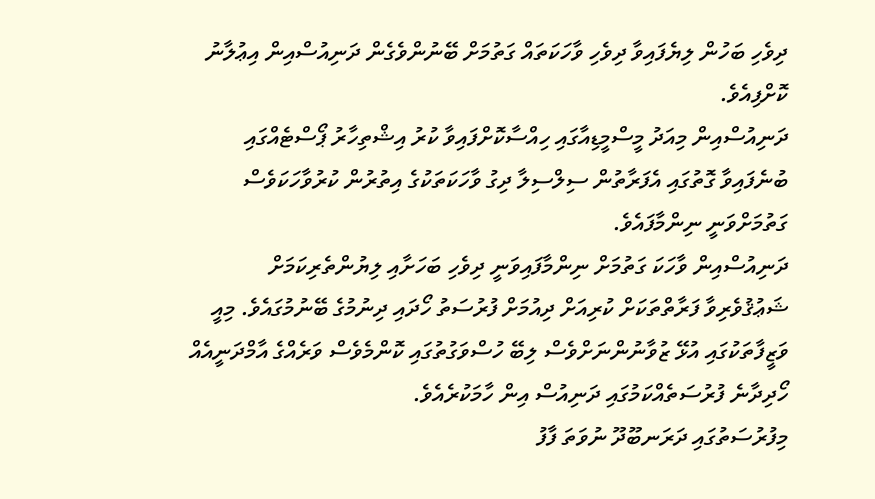ދިވެހި ބަހުން ލިޔެފައިވާ ދިވެހި ވާހަކަތައް ގަތުމަށް ބޭނުންވެގެން ދަނިއުސްއިން އިޢުލާނު ކޮށްފިއެވެ.
ދަނިއުސްއިން މިއަދު މީސްމީޑިއާގައި ހިއްސާކޮށްފައިވާ ކުރު އިޝްތިހާރު ޕޯސްޓެއްގައި ބުނެފައިވާ ގޮތުގައި އެފަރާތުން ސިލްސިލާ ދިގު ވާހަކަތަކުގެ އިތުރުން ކުރުވާހަކަވެސް ގަތުމަށްވަނީ ނިންމާފައެވެ.
ދަނިއުސްއިން ވާހަކަ ގަތުމަށް ނިންމާފައިވަނީ ދިވެހި ބަހަށާއި ލިޔުންތެރިކަމަށް ޝަޢުޤުވެރިވާ ފަރާތްތަކަށް ކުރިއަށް ދިއުމަށް ފުރުސަތު ހޯދައި ދިނުމުގެ ބޭނުމުގައެވެ. މިއީ ވަޒީފާތަކުގައި އުޅޭ ޒުވާނުންނަށްވެސް ލިބޭ ހުސްވަގުތުގައި ކޮންމެވެސް ވަރެއްގެ އާމްދަނީއެއް ހޯދިދާނެ ފުރުސަތެއްކަމުގައި ދަނިއުސް އިން ހާމަކުރެއެވެ.
މިފުރުސަތުގައި ދަރަނބޫދޫ ނުވަތަ ފާފު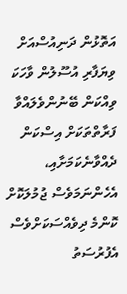އަތޮޅުން ދަނިއުސްއަށް ވިޔަފާރި އުސޫލުން ވާހަކަ ވިއްކަން ބޭނުންވެލައްވާ ފަރާތްތަކަށް އިސްކަން ދެއްވާނެކަމަށާއި، އެހެންނަމަވެސް ޖުމުލަކޮށް ކޮންމެ ދިވެއްސަކަށްވެސް އެފުރުސަތު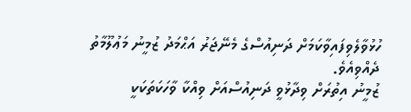ހުޅުވާލެވިފައިވާކަމަށް ދަނިއުސްގެ މެނޭޖަރު އަޙްމަދު ޒުމީނު މަޢުލޫމާތު ދެއްވިއެވެ.
ޒުމީނު އިތުރަށް ވިދާޅުވީ ދަނިއުސްއަށް ވިއްކާ ވާހަކަތަކަކީ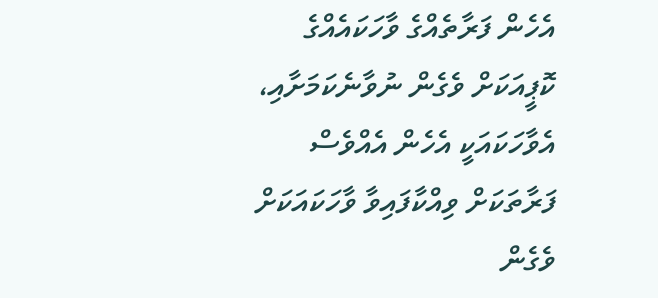އެހެން ފަރާތެއްގެ ވާހަކައެއްގެ ކޮޕީއަކަށް ވެގެން ނުވާނެކަމަށާއި، އެވާހަކައަކީ އެހެން އެއްވެސް ފަރާތަކަށް ވިއްކާފައިވާ ވާހަކައަކަށް ވެގެން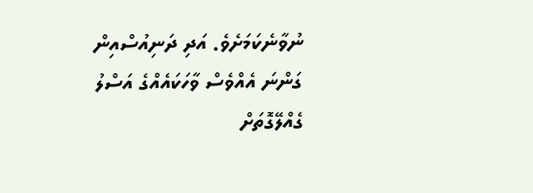ނުވާނެކަމަށެވެ. އަދި ދަނިއުސްއިން ގަންނަ އެއްވެސް ވާހަކައެއްގެ އަސްލު ގެއްލޭގޮތަށް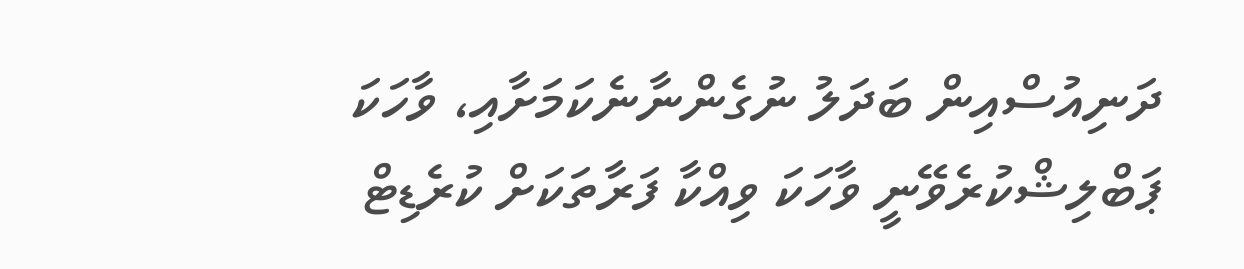ދަނިއުސްއިން ބަދަލު ނުގެންނާނެކަމަށާއި، ވާހަކަ ޕަބްލިޝްކުރެވޭނީ ވާހަކަ ވިއްކާ ފަރާތަކަށް ކުރެޑިޓް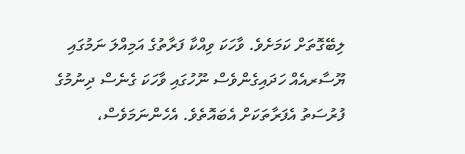ލިބޭގޮތަށް ކަމަށެވެ. ވާހަކަ ވިއްކާ ފަރާތުގެ އަމިއްލަ ނަމުގައި ޔޫސާރއެއް ހަދައިގެންވެސް ނޫހުގައި ވާހަކަ ގެނެސް ދިނުމުގެ ފުރުސަތު އެފަރާތަކަށް އެބައޮތެވެ. އެހެންނަމަވެސް،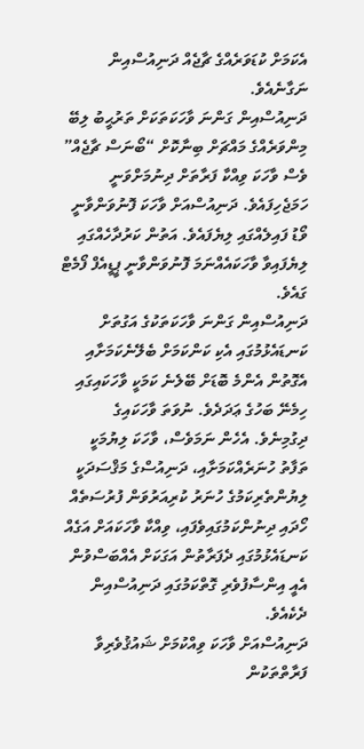އެކަމަށް ކުޑަވަރެއްގެ ޗާޖެއް ދަނިއުސްއިން ނަގާނެއެވެ.
ދަނިއުސްއިން ގަންނަ ވާހަކަތަކަށް ތަރުޙީބު ލިބޭ މިންވަރެއްގެ މައްޗަށް ބިނާކޮށް “ބޯނަސް ޗާޖެއް” ވެސް ވާހަކަ ވިއްކާ ފަރާތަށް ދިނުމަށްވަނީ ހަމަޖެހިފައެވެ. ދަނިއުސްއަށް ވާހަކަ ފޮނުވަންވާނީ ވޯޑު ފައިލެއްގައި ލިޔެފައެވެ. އަތުން ކަރުދާހެއްގައި ލިޔެފައިވާ ވާހަކައެއްނަމަ ފޮނުވަންވާނީ ޕީޑީއެފް ފޯމެޓް ގައެވެ.
ދަނިއުސްއިން ގަންނަ ވާހަކަތަކުގެ އަގުތަށް ކަނޑައެޅުމުގައި އެކި ކަންކަމަށް ބެލޭނެކަމަށާއި އެގޮތުން އެންމެ ބޮޑަށް ބޭލެނެ ކަމަކީ ވާހަކައިގައި ހިމެނޭ ބަހުގެ ޢަދަދެވެ. ނުވަތަ ވާހަކައިގެ ދިގުމިނެވެ. އެހެން ނަމަވެސް، ވާހަކަ ލިޔުމަކީ ތަފާތު ހުނަރެއްކަމަށާއި، ދަނިއުސްގެ މަޤްސަދަކީ ލިޔުންތެރިކަމުގެ ހުނަރު ކުރިއަރުވަން ފުރުސަތެއް ހޯދައި ދިނުންކަމުގައިވެފައި، ވިއްކާ ވާހަކައަށް އަގެއް ކަނޑައެޅުމުގައި ދެފަރާތުން އަގަކަށް އެއްބަސްވުން އެއީ އިންސާފުވެރި ގޮތްކަމުގައި ދަނިއުސްއިން ދެކެއެވެ.
ދަނިއުސްއަށް ވާހަކަ ވިއްކުމަށް ޝައުޤުވެރިވާ ފަރާތްތަކުން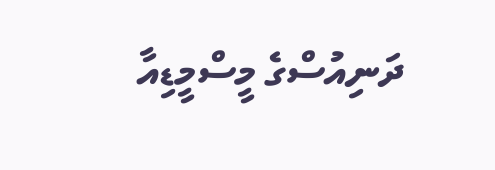ދަނިއުސްގެ މީސްމީޑިއާ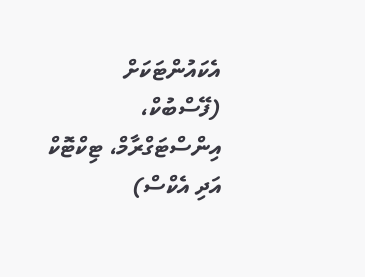އެކައުންޓަކަށް (ފޭސްބުކް، އިންސްޓަގްރާމް، ޓިކްޓޮކް އަދި އެކްސް)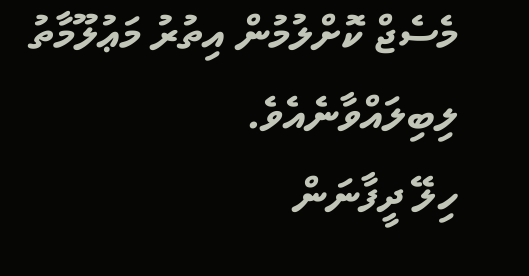މެސެޖް ކޮށްލުމުން އިތުރު މަޢުލޫމާތު ލިބިލައްވާނެއެވެ.
ހިލޭ ދީފާނަން